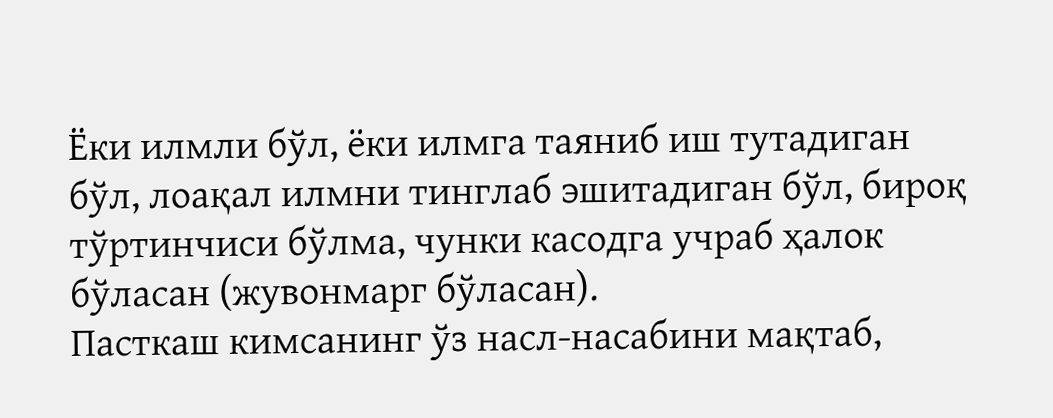Ёки илмли бўл, ёки илмга таяниб иш тутадиган бўл, лоақал илмни тинглаб эшитадиган бўл, бироқ тўртинчиси бўлма, чунки касодга учраб ҳалок бўласан (жувонмарг бўласан).
Пасткаш кимсанинг ўз насл-насабини мақтаб,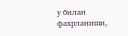у билан фахрланиши,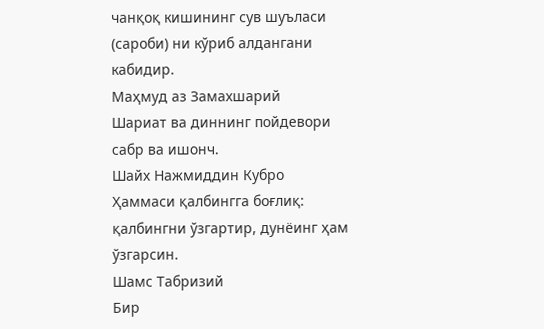чанқоқ кишининг сув шуъласи (сароби) ни кўриб алдангани кабидир.
Маҳмуд аз Замахшарий
Шариат ва диннинг пойдевори сабр ва ишонч.
Шайх Нажмиддин Кубро
Ҳаммаси қалбингга боғлиқ: қалбингни ўзгартир, дунёинг ҳам ўзгарсин.
Шамс Табризий
Бир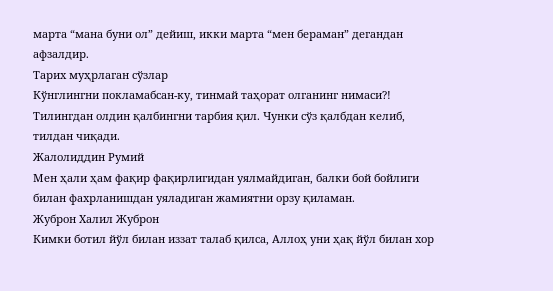марта “мана буни ол” дейиш, икки марта “мен бераман” дегандан афзалдир.
Тарих муҳрлаган сўзлар
Кўнглингни покламабсан-ку, тинмай таҳорат олганинг нимаси?!
Тилингдан олдин қалбингни тарбия қил. Чунки сўз қалбдан келиб, тилдан чиқади.
Жалолиддин Румий
Мен ҳали ҳам фақир фақирлигидан уялмайдиган, балки бой бойлиги билан фахрланишдан уяладиган жамиятни орзу қиламан.
Жуброн Халил Жуброн
Кимки ботил йўл билан иззат талаб қилса, Аллоҳ уни ҳақ йўл билан хор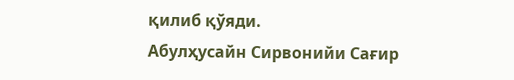қилиб қўяди.
Абулҳусайн Сирвонийи Сағир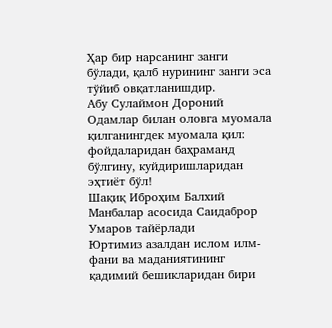Ҳар бир нарсанинг занги бўлади, қалб нурининг занги эса тўйиб овқатланишдир.
Абу Сулаймон Дороний
Одамлар билан оловга муомала қилганингдек муомала қил: фойдаларидан баҳраманд бўлгину, куйдиришларидан эҳтиёт бўл!
Шақиқ Иброҳим Балхий
Манбалар асосида Саидаброр Умаров тайёрлади
Юртимиз азалдан ислом илм-фани ва маданиятининг қадимий бешикларидан бири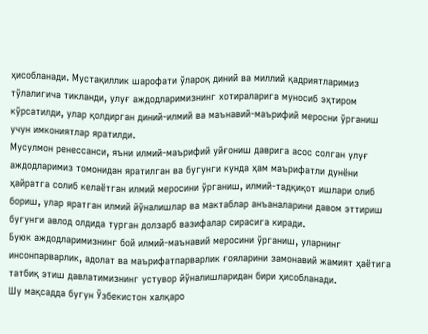ҳисобланади. Мустақиллик шарофати ўлароқ диний ва миллий қадриятларимиз тўлалигича тикланди, улуғ аждодларимизнинг хотираларига муносиб эҳтиром кўрсатилди, улар қолдирган диний-илмий ва маънавий-маърифий меросни ўрганиш учун имкониятлар яратилди.
Мусулмон ренессанси, яъни илмий-маърифий уйғониш даврига асос солган улуғ аждодларимиз томонидан яратилган ва бугунги кунда ҳам маърифатли дунёни ҳайратга солиб келаётган илмий меросини ўрганиш, илмий-тадқиқот ишлари олиб бориш, улар яратган илмий йўналишлар ва мактаблар анъаналарини давом эттириш бугунги авлод олдида турган долзарб вазифалар сирасига киради.
Буюк аждодларимизнинг бой илмий-маънавий меросини ўрганиш, уларнинг инсонпарварлик, адолат ва маърифатпарварлик ғояларини замонавий жамият ҳаётига татбиқ этиш давлатимизнинг устувор йўналишларидан бири ҳисобланади.
Шу мақсадда бугун Ўзбекистон халқаро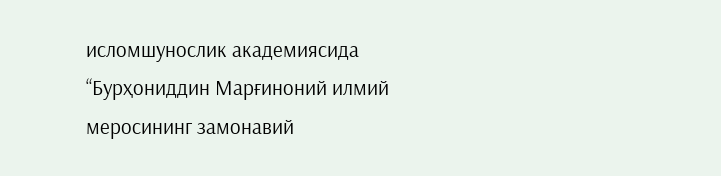исломшунослик академиясида “Бурҳониддин Марғиноний илмий меросининг замонавий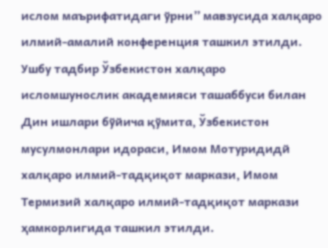ислом маърифатидаги ўрни” мавзусида халқаро илмий-амалий конференция ташкил этилди.
Ушбу тадбир Ўзбекистон халқаро исломшунослик академияси ташаббуси билан Дин ишлари бўйича қўмита, Ўзбекистон мусулмонлари идораси, Имом Мотуридидй халқаро илмий-тадқиқот маркази, Имом Термизий халқаро илмий-тадқиқот маркази ҳамкорлигида ташкил этилди.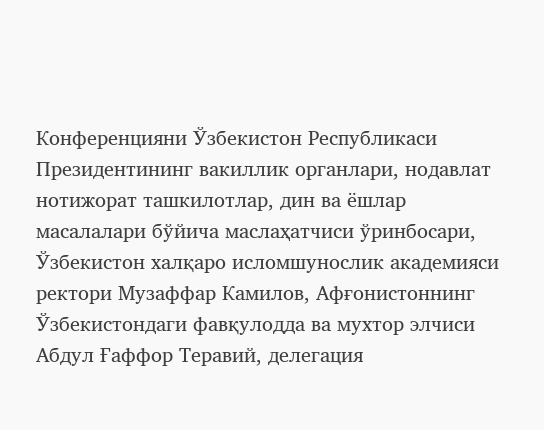Конференцияни Ўзбекистон Республикаси Президентининг вакиллик органлари, нодавлат нотижорат ташкилотлар, дин ва ёшлар масалалари бўйича маслаҳатчиси ўринбосари, Ўзбекистон халқаро исломшунослик академияси ректори Музаффар Камилов, Афғонистоннинг Ўзбекистондаги фавқулодда ва мухтор элчиси Абдул Ғаффор Теравий, делегация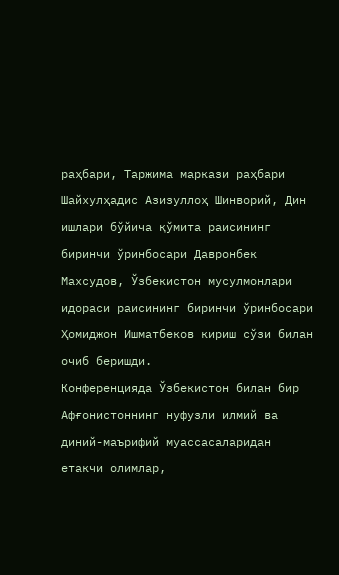раҳбари, Таржима маркази раҳбари Шайхулҳадис Азизуллоҳ Шинворий, Дин ишлари бўйича қўмита раисининг биринчи ўринбосари Давронбек Махсудов, Ўзбекистон мусулмонлари идораси раисининг биринчи ўринбосари Ҳомиджон Ишматбеков кириш сўзи билан очиб беришди.
Конференцияда Ўзбекистон билан бир Афғонистоннинг нуфузли илмий ва диний-маърифий муассасаларидан етакчи олимлар,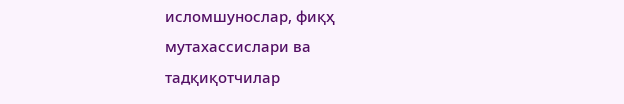исломшунослар, фиқҳ мутахассислари ва тадқиқотчилар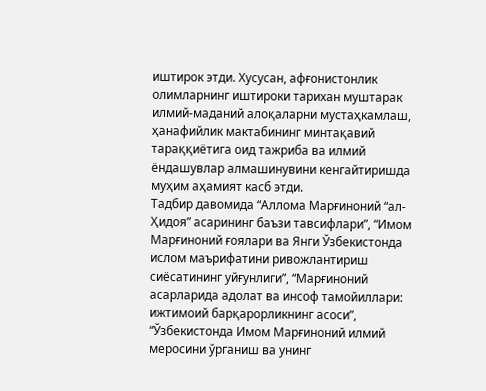иштирок этди. Хусусан, афғонистонлик олимларнинг иштироки тарихан муштарак илмий-маданий алоқаларни мустаҳкамлаш, ҳанафийлик мактабининг минтақавий тараққиётига оид тажриба ва илмий ёндашувлар алмашинувини кенгайтиришда муҳим аҳамият касб этди.
Тадбир давомида “Аллома Марғиноний “ал-Ҳидоя” асарининг баъзи тавсифлари”, “Имом Марғиноний ғоялари ва Янги Ўзбекистонда ислом маърифатини ривожлантириш сиёсатининг уйғунлиги”, “Марғиноний асарларида адолат ва инсоф тамойиллари: ижтимоий барқарорликнинг асоси”, “Ўзбекистонда Имом Марғиноний илмий меросини ўрганиш ва унинг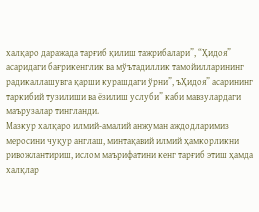халқаро даражада тарғиб қилиш тажрибалари”, “Ҳидоя” асаридаги бағрикенглик ва мўътадиллик тамойилларининг радикаллашувга қарши курашдаги ўрни”, ъҲидоя” асарининг таркибий тузилиши ва ёзилиш услуби” каби мавзулардаги маърузалар тингланди.
Мазкур халқаро илмий-амалий анжуман аждодларимиз меросини чуқур англаш, минтақавий илмий ҳамкорликни ривожлантириш, ислом маърифатини кенг тарғиб этиш ҳамда халқлар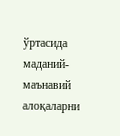ўртасида маданий-маънавий алоқаларни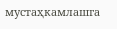мустаҳкамлашга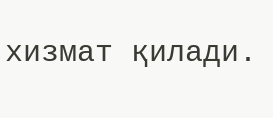хизмат қилади.